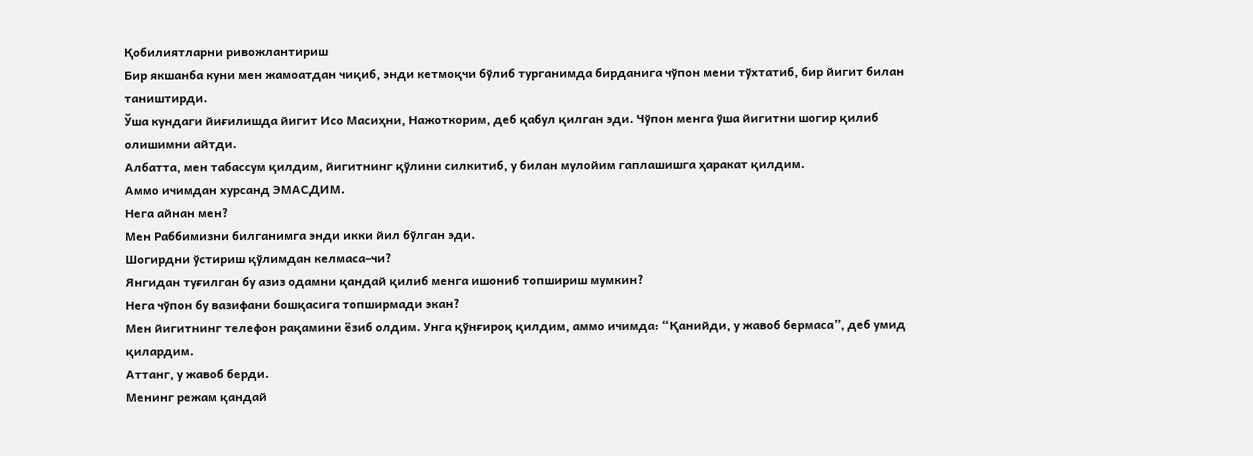Қобилиятларни ривожлантириш
Бир якшанба куни мен жамоатдан чиқиб, энди кетмоқчи бўлиб турганимда бирданига чўпон мени тўхтатиб, бир йигит билан таништирди.
Ўша кундаги йиғилишда йигит Исо Масиҳни, Нажоткорим, деб қабул қилган эди. Чўпон менга ўша йигитни шогир қилиб олишимни айтди.
Албатта, мен табассум қилдим, йигитнинг қўлини силкитиб, у билан мулойим гаплашишга ҳаракат қилдим.
Аммо ичимдан хурсанд ЭМАСДИМ.
Нега айнан мен?
Мен Раббимизни билганимга энди икки йил бўлган эди.
Шогирдни ўстириш қўлимдан келмаса–чи?
Янгидан туғилган бу азиз одамни қандай қилиб менга ишониб топшириш мумкин?
Нега чўпон бу вазифани бошқасига топширмади экан?
Мен йигитнинг телефон рақамини ёзиб олдим. Унга қўнғироқ қилдим, аммо ичимда: “Қанийди, у жавоб бермаса”, деб умид қилардим.
Аттанг, у жавоб берди.
Менинг режам қандай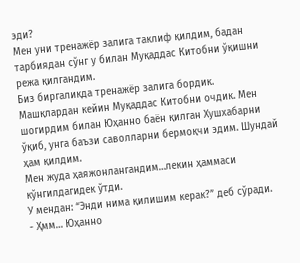эди?
Мен уни тренажёр залига таклиф қилдим, бадан тарбиядан сўнг у билан Муқаддас Китобни ўқишни режа қилгандим.
Биз биргаликда тренажёр залига бордик. Машқлардан кейин Муқаддас Китобни очдик. Мен шогирдим билан Юҳанно баён қилган Хушхабарни ўқиб, унга баъзи саволларни бермоқчи эдим. Шундай ҳам қилдим.
Мен жуда ҳаяжонлангандим…лекин ҳаммаси кўнгилдагидек ўтди.
У мендан: “Энди нима қилишим керак?” деб сўради.
- Ҳмм… Юҳанно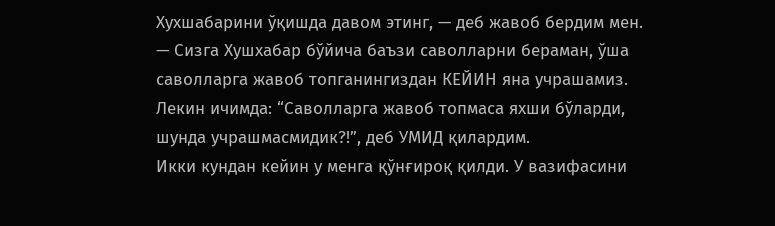Хухшабарини ўқишда давом этинг, — деб жавоб бердим мен. — Сизга Хушхабар бўйича баъзи саволларни бераман, ўша саволларга жавоб топганингиздан КЕЙИН яна учрашамиз.
Лекин ичимда: “Саволларга жавоб топмаса яхши бўларди, шунда учрашмасмидик?!”, деб УМИД қилардим.
Икки кундан кейин у менга қўнғироқ қилди. У вазифасини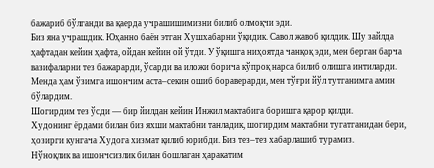бажариб бўлганди ва қаерда учрашишимизни билиб олмоқчи эди.
Биз яна учрашдик. Юҳанно баён этган Хушхабарни ўқидик. Савол жавоб қилдик. Шу зайлда ҳафтадан кейин ҳафта, ойдан кейин ой ўтди. У ўқишга ниҳоятда чанқоқ эди, мен берган барча вазифаларни тез бажарарди, ўсарди ва иложи борича кўпроқ нарса билиб олишга интиларди.
Менда ҳам ўзимга ишончим аста–секин ошиб бораверарди, мен тўғри йўл тутганимга амин бўлардим.
Шогирдим тез ўсди — бир йилдан кейин Инжил мактабига боришга қарор қилди.
Худонинг ёрдами билан биз яхши мактабни танладик, шогирдим мактабни тугатганидан бери, ҳозирги кунгача Худога хизмат қилиб юрибди. Биз тез–тез хабарлашиб турамиз.
Нўноқлик ва ишончсизлик билан бошлаган ҳаракатим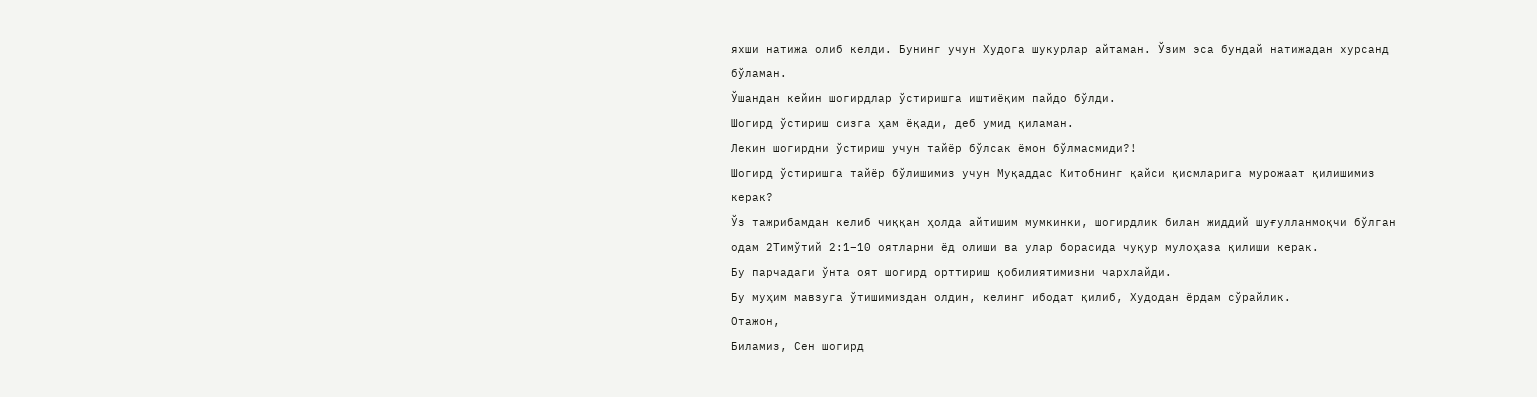яхши натижа олиб келди. Бунинг учун Худога шукурлар айтаман. Ўзим эса бундай натижадан хурсанд бўламан.
Ўшандан кейин шогирдлар ўстиришга иштиёқим пайдо бўлди.
Шогирд ўстириш сизга ҳам ёқади, деб умид қиламан.
Лекин шогирдни ўстириш учун тайёр бўлсак ёмон бўлмасмиди?!
Шогирд ўстиришга тайёр бўлишимиз учун Муқаддас Китобнинг қайси қисмларига мурожаат қилишимиз керак?
Ўз тажрибамдан келиб чиққан ҳолда айтишим мумкинки, шогирдлик билан жиддий шуғулланмоқчи бўлган одам 2Тимўтий 2:1–10 оятларни ёд олиши ва улар борасида чуқур мулоҳаза қилиши керак.
Бу парчадаги ўнта оят шогирд орттириш қобилиятимизни чархлайди.
Бу муҳим мавзуга ўтишимиздан олдин, келинг ибодат қилиб, Худодан ёрдам сўрайлик.
Отажон,
Биламиз, Сен шогирд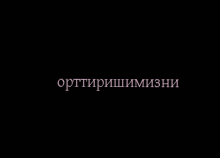орттиришимизни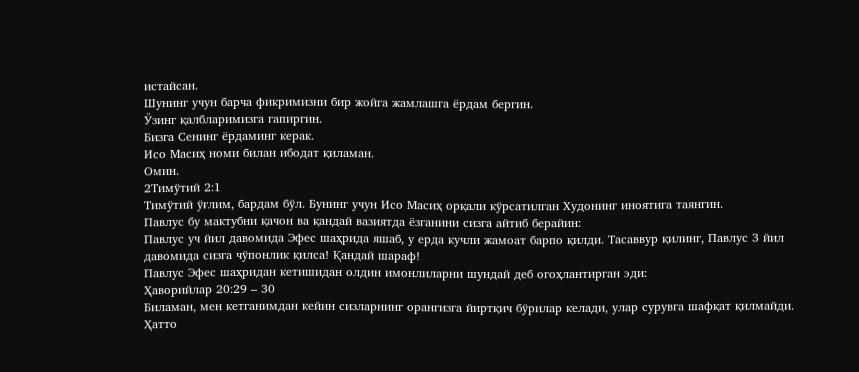истайсан.
Шунинг учун барча фикримизни бир жойга жамлашга ёрдам бергин.
Ўзинг қалбларимизга гапиргин.
Бизга Сенинг ёрдаминг керак.
Исо Масиҳ номи билан ибодат қиламан.
Омин.
2Тимўтий 2:1
Тимўтий ўғлим, бардам бўл. Бунинг учун Исо Масиҳ орқали кўрсатилган Худонинг иноятига таянгин.
Павлус бу мактубни қачон ва қандай вазиятда ёзганини сизга айтиб берайин:
Павлус уч йил давомида Эфес шаҳрида яшаб, у ерда кучли жамоат барпо қилди. Тасаввур қилинг, Павлус 3 йил давомида сизга чўпонлик қилса! Қандай шараф!
Павлус Эфес шаҳридан кетишидан олдин имонлиларни шундай деб огоҳлантирган эди:
Ҳаворийлар 20:29 – 30
Биламан, мен кетганимдан кейин сизларнинг орангизга йиртқич бўрилар келади, улар сурувга шафқат қилмайди. Ҳатто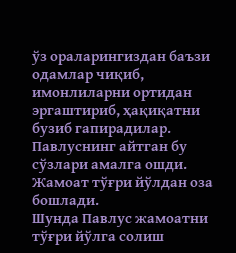ўз ораларингиздан баъзи одамлар чиқиб, имонлиларни ортидан эргаштириб, ҳақиқатни бузиб гапирадилар.
Павлуснинг айтган бу сўзлари амалга ошди.
Жамоат тўғри йўлдан оза бошлади.
Шунда Павлус жамоатни тўғри йўлга солиш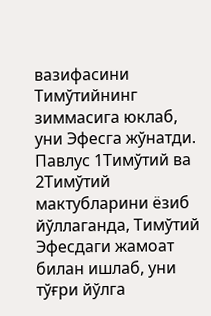вазифасини Тимўтийнинг зиммасига юклаб, уни Эфесга жўнатди.
Павлус 1Тимўтий ва 2Тимўтий мактубларини ёзиб йўллаганда, Тимўтий Эфесдаги жамоат билан ишлаб, уни тўғри йўлга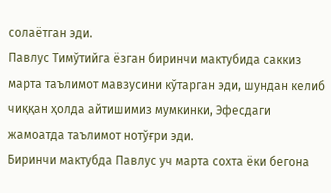солаётган эди.
Павлус Тимўтийга ёзган биринчи мактубида саккиз марта таълимот мавзусини кўтарган эди, шундан келиб чиққан ҳолда айтишимиз мумкинки, Эфесдаги жамоатда таълимот нотўғри эди.
Биринчи мактубда Павлус уч марта сохта ёки бегона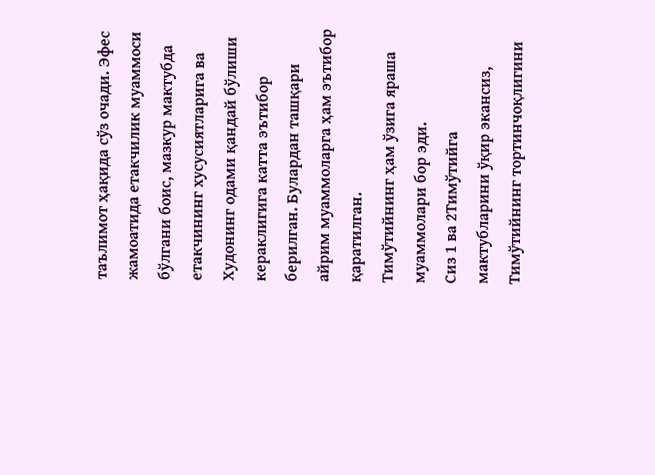таълимот ҳақида сўз очади. Эфес жамоатида етакчилик муаммоси бўлгани боис, мазкур мактубда етакчининг хусусиятларига ва Худонинг одами қандай бўлиши кераклигига катта эътибор берилган. Булардан ташқари айрим муаммоларга ҳам эътибор қаратилган.
Тимўтийнинг ҳам ўзига яраша муаммолари бор эди.
Сиз 1 ва 2Тимўтийга мактубларини ўқир экансиз, Тимўтийнинг тортинчоқлигини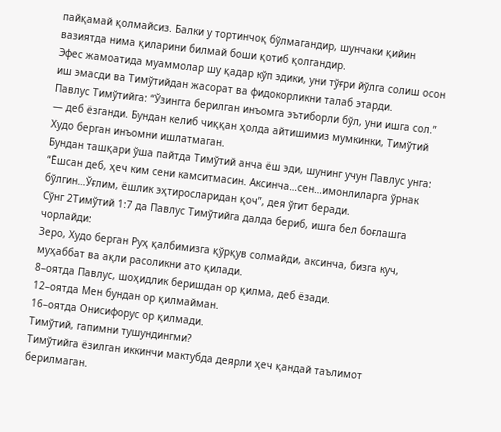пайқамай қолмайсиз. Балки у тортинчоқ бўлмагандир, шунчаки қийин вазиятда нима қиларини билмай боши қотиб қолгандир.
Эфес жамоатида муаммолар шу қадар кўп эдики, уни тўғри йўлга солиш осон иш эмасди ва Тимўтийдан жасорат ва фидокорликни талаб этарди.
Павлус Тимўтийга: “Ўзингга берилган инъомга эътиборли бўл, уни ишга сол.” — деб ёзганди. Бундан келиб чиққан ҳолда айтишимиз мумкинки, Тимўтий Худо берган инъомни ишлатмаган.
Бундан ташқари ўша пайтда Тимўтий анча ёш эди, шунинг учун Павлус унга: “Ёшсан деб, ҳеч ким сени камситмасин. Аксинча…сен…имонлиларга ўрнак бўлгин…Ўғлим, ёшлик эҳтиросларидан қоч”, дея ўгит беради.
Сўнг 2Тимўтий 1:7 да Павлус Тимўтийга далда бериб, ишга бел боғлашга чорлайди:
Зеро, Худо берган Руҳ қалбимизга қўрқув солмайди, аксинча, бизга куч, муҳаббат ва ақли расоликни ато қилади.
8–оятда Павлус, шоҳидлик беришдан ор қилма, деб ёзади.
12–оятда Мен бундан ор қилмайман.
16–оятда Онисифорус ор қилмади.
Тимўтий, гапимни тушундингми?
Тимўтийга ёзилган иккинчи мактубда деярли ҳеч қандай таълимот берилмаган.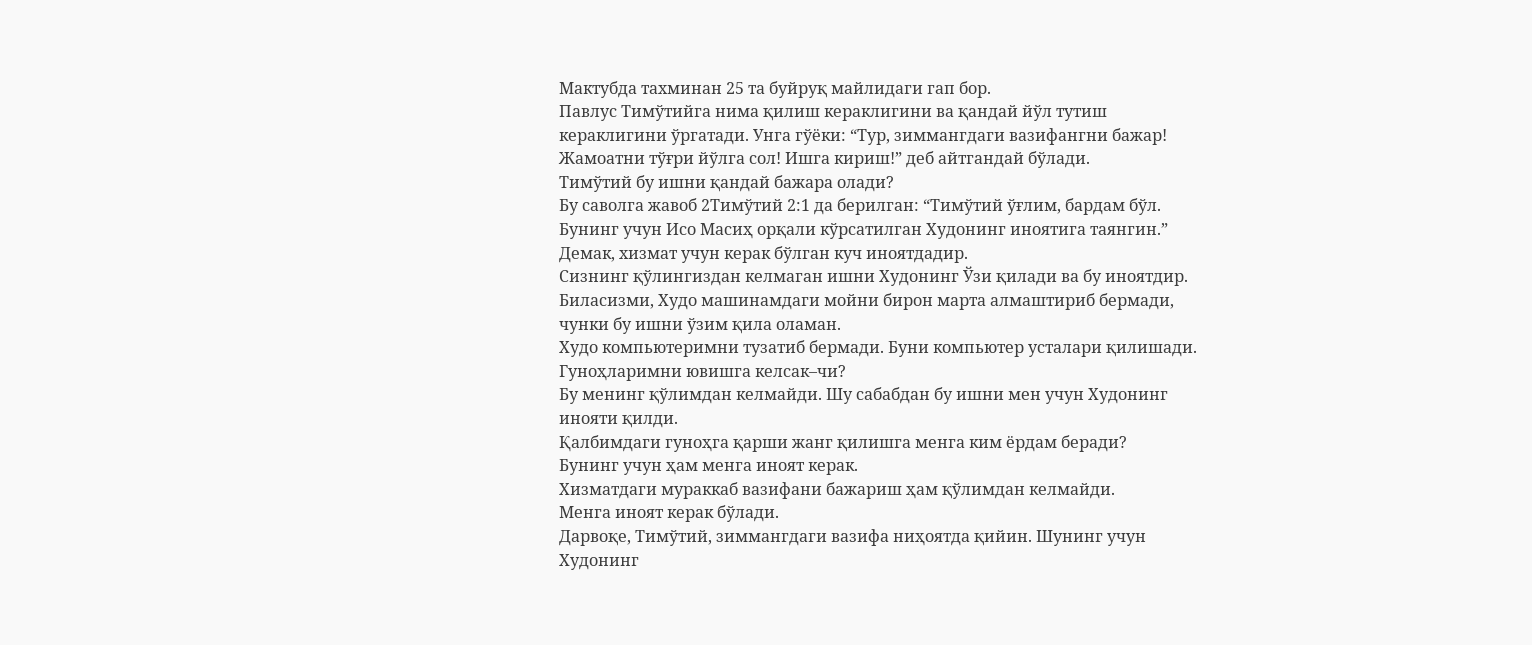Мактубда тахминан 25 та буйруқ майлидаги гап бор.
Павлус Тимўтийга нима қилиш кераклигини ва қандай йўл тутиш кераклигини ўргатади. Унга гўёки: “Тур, зиммангдаги вазифангни бажар! Жамоатни тўғри йўлга сол! Ишга кириш!” деб айтгандай бўлади.
Тимўтий бу ишни қандай бажара олади?
Бу саволга жавоб 2Тимўтий 2:1 да берилган: “Тимўтий ўғлим, бардам бўл. Бунинг учун Исо Масиҳ орқали кўрсатилган Худонинг иноятига таянгин.”
Демак, хизмат учун керак бўлган куч иноятдадир.
Сизнинг қўлингиздан келмаган ишни Худонинг Ўзи қилади ва бу иноятдир.
Биласизми, Худо машинамдаги мойни бирон марта алмаштириб бермади, чунки бу ишни ўзим қила оламан.
Худо компьютеримни тузатиб бермади. Буни компьютер усталари қилишади.
Гуноҳларимни ювишга келсак–чи?
Бу менинг қўлимдан келмайди. Шу сабабдан бу ишни мен учун Худонинг инояти қилди.
Қалбимдаги гуноҳга қарши жанг қилишга менга ким ёрдам беради?
Бунинг учун ҳам менга иноят керак.
Хизматдаги мураккаб вазифани бажариш ҳам қўлимдан келмайди.
Менга иноят керак бўлади.
Дарвоқе, Тимўтий, зиммангдаги вазифа ниҳоятда қийин. Шунинг учун Худонинг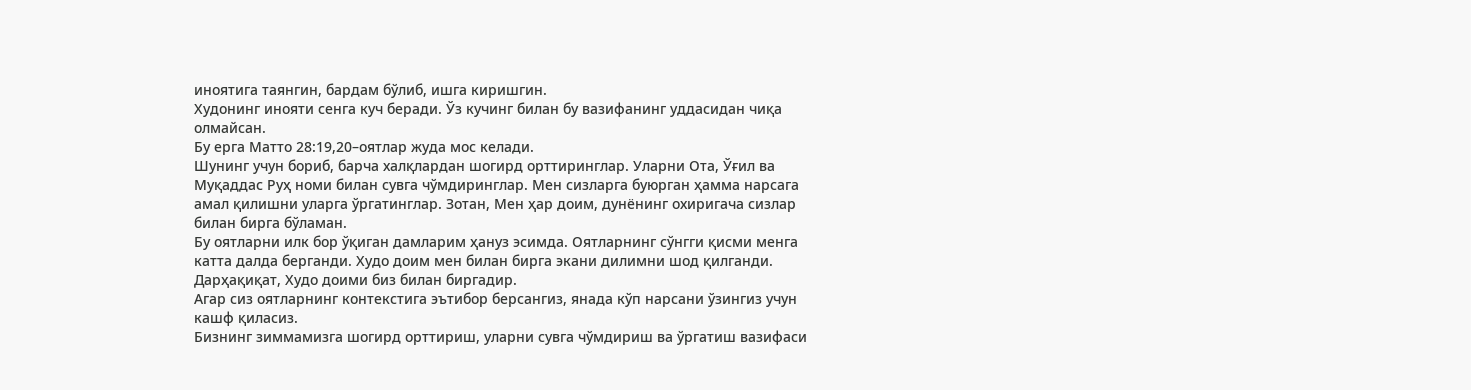иноятига таянгин, бардам бўлиб, ишга киришгин.
Худонинг инояти сенга куч беради. Ўз кучинг билан бу вазифанинг уддасидан чиқа олмайсан.
Бу ерга Матто 28:19,20–оятлар жуда мос келади.
Шунинг учун бориб, барча халқлардан шогирд орттиринглар. Уларни Ота, Ўғил ва Муқаддас Руҳ номи билан сувга чўмдиринглар. Мен сизларга буюрган ҳамма нарсага амал қилишни уларга ўргатинглар. Зотан, Мен ҳар доим, дунёнинг охиригача сизлар билан бирга бўламан.
Бу оятларни илк бор ўқиган дамларим ҳануз эсимда. Оятларнинг сўнгги қисми менга катта далда берганди. Худо доим мен билан бирга экани дилимни шод қилганди. Дарҳақиқат, Худо доими биз билан биргадир.
Агар сиз оятларнинг контекстига эътибор берсангиз, янада кўп нарсани ўзингиз учун кашф қиласиз.
Бизнинг зиммамизга шогирд орттириш, уларни сувга чўмдириш ва ўргатиш вазифаси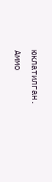юклатилган.
Аммо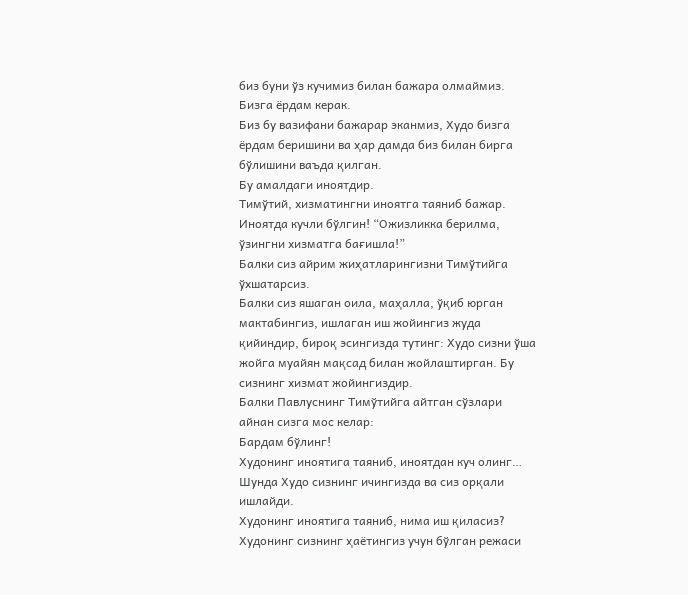биз буни ўз кучимиз билан бажара олмаймиз.
Бизга ёрдам керак.
Биз бу вазифани бажарар эканмиз, Худо бизга ёрдам беришини ва ҳар дамда биз билан бирга бўлишини ваъда қилган.
Бу амалдаги иноятдир.
Тимўтий, хизматингни иноятга таяниб бажар.
Иноятда кучли бўлгин! “Ожизликка берилма, ўзингни хизматга бағишла!”
Балки сиз айрим жиҳатларингизни Тимўтийга ўхшатарсиз.
Балки сиз яшаган оила, маҳалла, ўқиб юрган мактабингиз, ишлаган иш жойингиз жуда қийиндир, бироқ эсингизда тутинг: Худо сизни ўша жойга муайян мақсад билан жойлаштирган. Бу сизнинг хизмат жойингиздир.
Балки Павлуснинг Тимўтийга айтган сўзлари айнан сизга мос келар:
Бардам бўлинг!
Худонинг иноятига таяниб, иноятдан куч олинг…
Шунда Худо сизнинг ичингизда ва сиз орқали ишлайди.
Худонинг иноятига таяниб, нима иш қиласиз?
Худонинг сизнинг ҳаётингиз учун бўлган режаси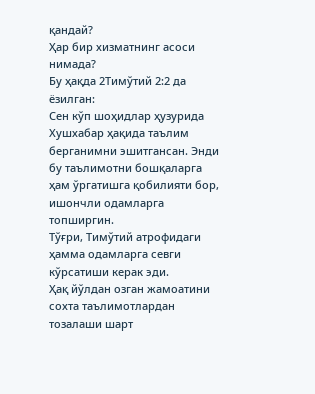қандай?
Ҳар бир хизматнинг асоси нимада?
Бу ҳақда 2Тимўтий 2:2 да ёзилган:
Сен кўп шоҳидлар ҳузурида Хушхабар ҳақида таълим берганимни эшитгансан. Энди бу таълимотни бошқаларга ҳам ўргатишга қобилияти бор, ишончли одамларга топширгин.
Тўғри, Тимўтий атрофидаги ҳамма одамларга севги кўрсатиши керак эди.
Ҳақ йўлдан озган жамоатини сохта таълимотлардан тозалаши шарт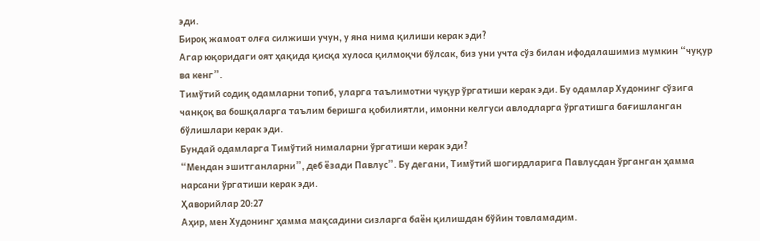эди.
Бироқ жамоат олға силжиши учун, у яна нима қилиши керак эди?
Агар юқоридаги оят ҳақида қисқа хулоса қилмоқчи бўлсак, биз уни учта сўз билан ифодалашимиз мумкин “чуқур ва кенг”.
Тимўтий содиқ одамларни топиб, уларга таълимотни чуқур ўргатиши керак эди. Бу одамлар Худонинг сўзига чанқоқ ва бошқаларга таълим беришга қобилиятли, имонни келгуси авлодларга ўргатишга бағишланган бўлишлари керак эди.
Бундай одамларга Тимўтий нималарни ўргатиши керак эди?
“Мендан эшитганларни”, деб ёзади Павлус”. Бу дегани, Тимўтий шогирдларига Павлусдан ўрганган ҳамма нарсани ўргатиши керак эди.
Ҳаворийлар 20:27
Аҳир, мен Худонинг ҳамма мақсадини сизларга баён қилишдан бўйин товламадим.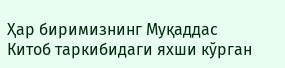Ҳар биримизнинг Муқаддас Китоб таркибидаги яхши кўрган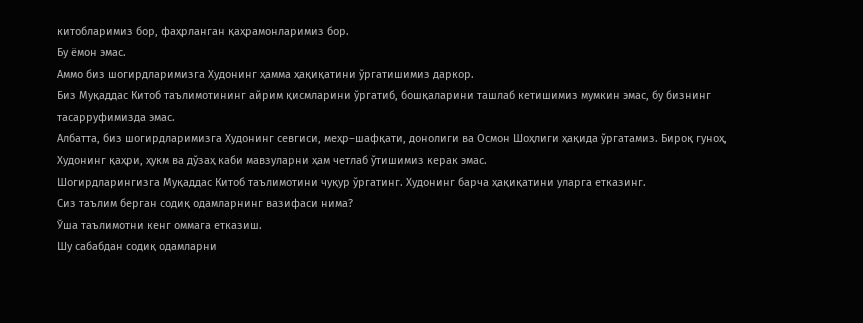китобларимиз бор, фаҳрланган қаҳрамонларимиз бор.
Бу ёмон эмас.
Аммо биз шогирдларимизга Худонинг ҳамма ҳақиқатини ўргатишимиз даркор.
Биз Муқаддас Китоб таълимотининг айрим қисмларини ўргатиб, бошқаларини ташлаб кетишимиз мумкин эмас, бу бизнинг тасарруфимизда эмас.
Албатта, биз шогирдларимизга Худонинг севгиси, меҳр–шафқати, донолиги ва Осмон Шоҳлиги ҳақида ўргатамиз. Бироқ гуноҳ, Худонинг қаҳри, ҳукм ва дўзаҳ каби мавзуларни ҳам четлаб ўтишимиз керак эмас.
Шогирдларингизга Муқаддас Китоб таълимотини чуқур ўргатинг. Худонинг барча ҳақиқатини уларга етказинг.
Сиз таълим берган содиқ одамларнинг вазифаси нима?
Ўша таълимотни кенг оммага етказиш.
Шу сабабдан содиқ одамларни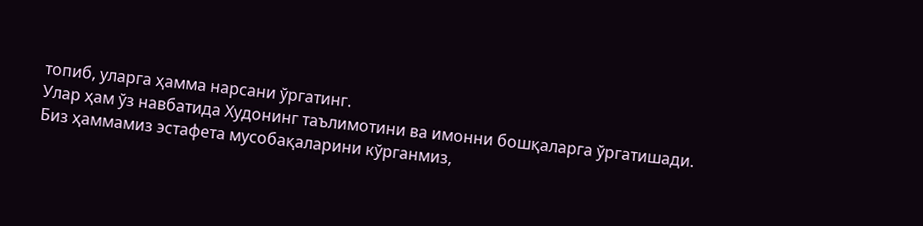топиб, уларга ҳамма нарсани ўргатинг.
Улар ҳам ўз навбатида Худонинг таълимотини ва имонни бошқаларга ўргатишади.
Биз ҳаммамиз эстафета мусобақаларини кўрганмиз,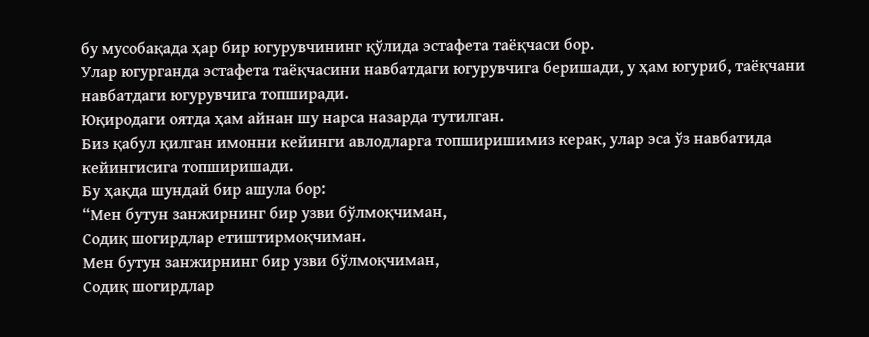бу мусобақада ҳар бир югурувчининг қўлида эстафета таёқчаси бор.
Улар югурганда эстафета таёқчасини навбатдаги югурувчига беришади, у ҳам югуриб, таёқчани навбатдаги югурувчига топширади.
Юқиродаги оятда ҳам айнан шу нарса назарда тутилган.
Биз қабул қилган имонни кейинги авлодларга топширишимиз керак, улар эса ўз навбатида кейингисига топширишади.
Бу ҳақда шундай бир ашула бор:
“Мен бутун занжирнинг бир узви бўлмоқчиман,
Содиқ шогирдлар етиштирмоқчиман.
Мен бутун занжирнинг бир узви бўлмоқчиман,
Содиқ шогирдлар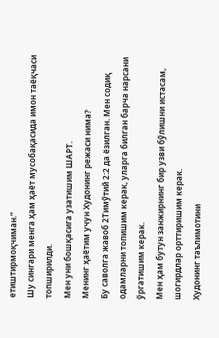етиштирмоқчиман.”
Шу сингари менга ҳам ҳаёт мусобақасида имон таёқчаси топширилди.
Мен уни бошқасига узатишим ШАРТ.
Менинг ҳаётим учун Худонинг режаси нима?
Бу саволга жавоб 2Тимўтий 2:2 да ёзилган. Мен содиқ одамларни топишим керак, уларга билган барча нарсани ўргатишим керак.
Мен ҳам бутун занжирнинг бир узви бўлишни истасам, шогирдлар орттиришим керак.
Худонинг таълимотини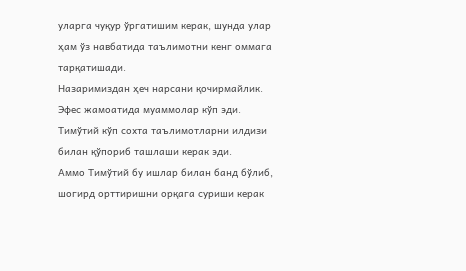уларга чуқур ўргатишим керак, шунда улар ҳам ўз навбатида таълимотни кенг оммага тарқатишади.
Назаримиздан ҳеч нарсани қочирмайлик.
Эфес жамоатида муаммолар кўп эди.
Тимўтий кўп сохта таълимотларни илдизи билан қўпориб ташлаши керак эди.
Аммо Тимўтий бу ишлар билан банд бўлиб, шогирд орттиришни орқага суриши керак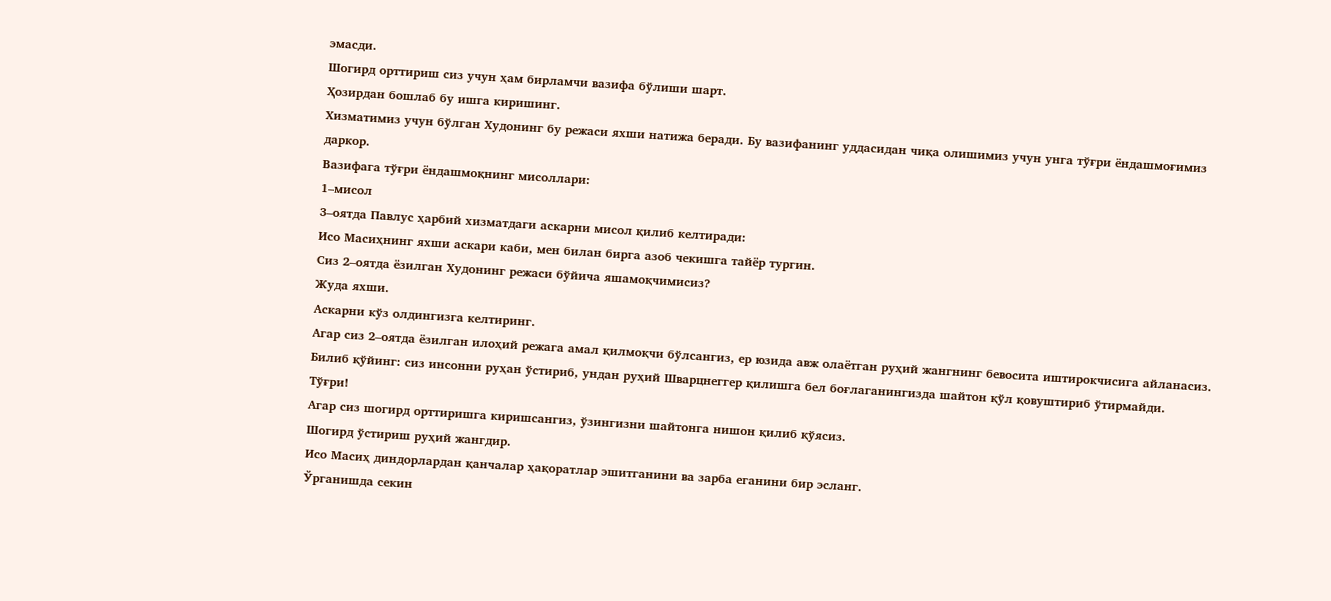эмасди.
Шогирд орттириш сиз учун ҳам бирламчи вазифа бўлиши шарт.
Ҳозирдан бошлаб бу ишга киришинг.
Хизматимиз учун бўлган Худонинг бу режаси яхши натижа беради. Бу вазифанинг уддасидан чиқа олишимиз учун унга тўғри ёндашмоғимиз даркор.
Вазифага тўғри ёндашмоқнинг мисоллари:
1–мисол
3–оятда Павлус ҳарбий хизматдаги аскарни мисол қилиб келтиради:
Исо Масиҳнинг яхши аскари каби, мен билан бирга азоб чекишга тайёр тургин.
Сиз 2–оятда ёзилган Худонинг режаси бўйича яшамоқчимисиз?
Жуда яхши.
Аскарни кўз олдингизга келтиринг.
Агар сиз 2–оятда ёзилган илоҳий режага амал қилмоқчи бўлсангиз, ер юзида авж олаётган руҳий жангнинг бевосита иштирокчисига айланасиз.
Билиб қўйинг: сиз инсонни руҳан ўстириб, ундан руҳий Шварцнеггер қилишга бел боғлаганингизда шайтон қўл қовуштириб ўтирмайди.
Тўғри!
Агар сиз шогирд орттиришга киришсангиз, ўзингизни шайтонга нишон қилиб қўясиз.
Шогирд ўстириш руҳий жангдир.
Исо Масиҳ диндорлардан қанчалар ҳақоратлар эшитганини ва зарба еганини бир эсланг.
Ўрганишда секин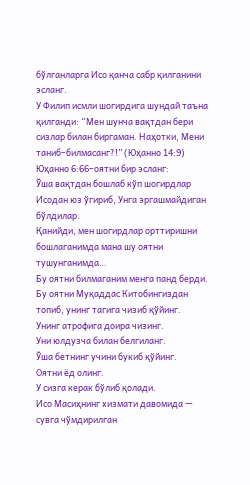бўлганларга Исо қанча сабр қилганини эсланг.
У Филип исмли шогирдига шундай таъна қилганди: “Мен шунча вақтдан бери сизлар билан биргаман. Наҳотки, Мени таниб–билмасанг?!” (Юҳанно 14:9)
Юҳанно 6:66–оятни бир эсланг:
Ўша вақтдан бошлаб кўп шогирдлар Исодан юз ўгириб, Унга эргашмайдиган бўлдилар.
Қанийди, мен шогирдлар орттиришни бошлаганимда мана шу оятни тушунганимда…
Бу оятни билмаганим менга панд берди.
Бу оятни Муқаддас Китобингиздан топиб, унинг тагига чизиб қўйинг.
Унинг атрофига доира чизинг.
Уни юлдузча билан белгиланг.
Ўша бетнинг учини букиб қўйинг.
Оятни ёд олинг.
У сизга керак бўлиб қолади.
Исо Масиҳнинг хизмати давомида — сувга чўмдирилган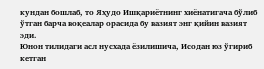кундан бошлаб, то Яҳудо Ишқариётнинг хиёнатигача бўлиб ўтган барча воқеалар орасида бу вазият энг қийин вазият эди.
Юнон тилидаги асл нусхада ёзилишича, Исодан юз ўгириб кетган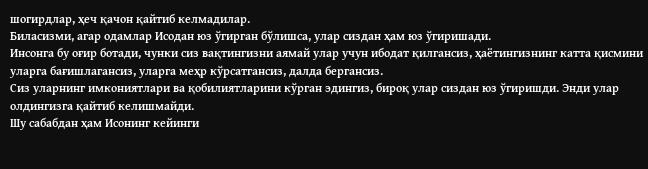шогирдлар, ҳеч қачон қайтиб келмадилар.
Биласизми, агар одамлар Исодан юз ўгирган бўлишса, улар сиздан ҳам юз ўгиришади.
Инсонга бу оғир ботади, чунки сиз вақтингизни аямай улар учун ибодат қилгансиз, ҳаётингизнинг катта қисмини уларга бағишлагансиз, уларга меҳр кўрсатгансиз, далда бергансиз.
Сиз уларнинг имкониятлари ва қобилиятларини кўрган эдингиз, бироқ улар сиздан юз ўгиришди. Энди улар олдингизга қайтиб келишмайди.
Шу сабабдан ҳам Исонинг кейинги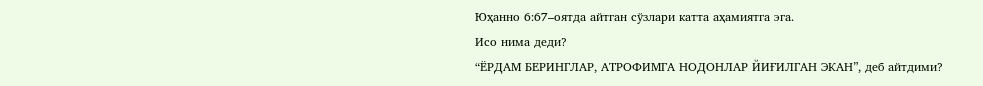Юҳанно 6:67–оятда айтган сўзлари катта аҳамиятга эга.
Исо нима деди?
“ЁРДАМ БЕРИНГЛАР, АТРОФИМГА НОДОНЛАР ЙИҒИЛГАН ЭКАН”, деб айтдими?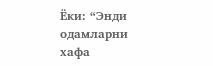Ёки: “Энди одамларни хафа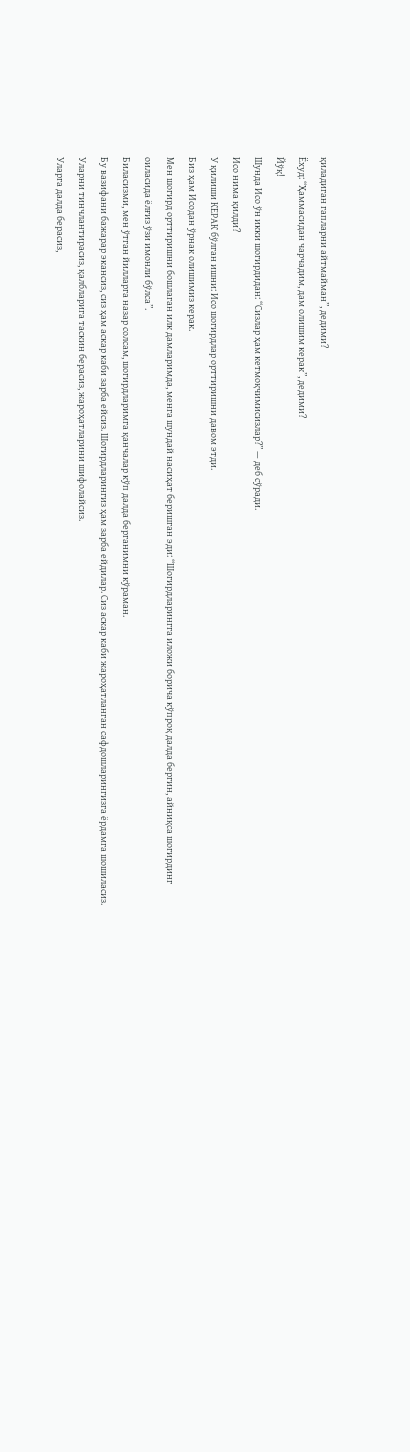қиладиган гапларни айтмайман”, дедими?
Ёхуд: “Ҳаммасидан чарчадим, дам олишим керак”, дедими?
Йўқ!
Шунда Исо ўн икки шогирдидан: “Сизлар ҳам кетмоқчимисизлар?” — деб сўради.
Исо нима қилди?
У қилиши КЕРАК бўлган ишни: Исо шогирдлар орттиришни давом этди.
Биз ҳам Исодан ўрнак олишимиз керак.
Мен шогирд орттиришни бошлаган илк дамларимда, менга шундай насиҳат беришган эди: “Шогирдларингга иложи борича кўпроқ далда бергин, айниқса шогирдинг оиласида ёлғиз ўзи имонли бўлса”.
Биласизми, мен ўтган йилларга назар солсам, шогирдларимга қанчалар кўп далда берганимни кўраман.
Бу вазифани бажарар экансиз, сиз ҳам аскар каби зарба ейсиз. Шогирдларингиз ҳам зарба ейдилар. Сиз аскар каби жароҳатланган сафдошларингизга ёрдамга шошиласиз. Уларни тинчлантирасиз, қалбларига таскин берасиз, жароҳатларини шифолайсиз.
Уларга далда берасиз,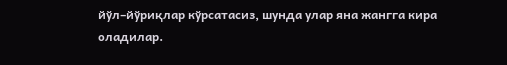йўл–йўриқлар кўрсатасиз, шунда улар яна жангга кира оладилар.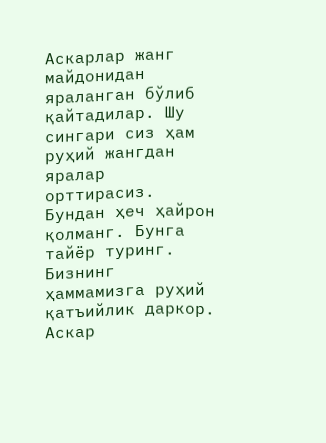Аскарлар жанг майдонидан яраланган бўлиб қайтадилар. Шу сингари сиз ҳам руҳий жангдан яралар орттирасиз. Бундан ҳеч ҳайрон қолманг. Бунга тайёр туринг.
Бизнинг ҳаммамизга руҳий қатъийлик даркор.
Аскар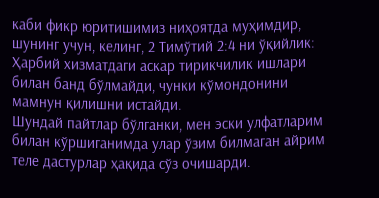каби фикр юритишимиз ниҳоятда муҳимдир, шунинг учун, келинг, 2 Тимўтий 2:4 ни ўқийлик:
Ҳарбий хизматдаги аскар тирикчилик ишлари билан банд бўлмайди, чунки кўмондонини мамнун қилишни истайди.
Шундай пайтлар бўлганки, мен эски улфатларим билан кўршиганимда улар ўзим билмаган айрим теле дастурлар ҳақида сўз очишарди.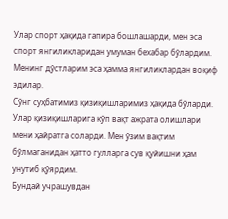Улар спорт ҳақида гапира бошлашарди, мен эса спорт янгиликларидан умуман бехабар бўлардим. Менинг дўстларим эса ҳамма янгиликлардан воқиф эдилар.
Сўнг суҳбатимиз қизиқишларимиз ҳақида бўларди. Улар қизиқишларига кўп вақт ажрата олишлари мени ҳайратга соларди. Мен ўзим вақтим бўлмаганидан ҳатто гулларга сув қуйишни ҳам унутиб қўярдим.
Бундай учрашувдан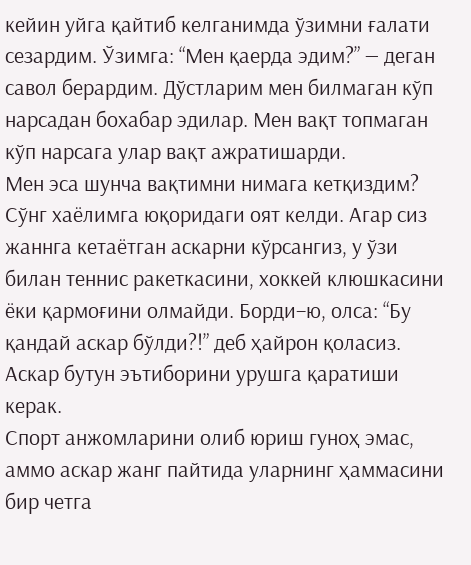кейин уйга қайтиб келганимда ўзимни ғалати сезардим. Ўзимга: “Мен қаерда эдим?” — деган савол берардим. Дўстларим мен билмаган кўп нарсадан бохабар эдилар. Мен вақт топмаган кўп нарсага улар вақт ажратишарди.
Мен эса шунча вақтимни нимага кетқиздим?
Сўнг хаёлимга юқоридаги оят келди. Агар сиз жаннга кетаётган аскарни кўрсангиз, у ўзи билан теннис ракеткасини, хоккей клюшкасини ёки қармоғини олмайди. Борди–ю, олса: “Бу қандай аскар бўлди?!” деб ҳайрон қоласиз.
Аскар бутун эътиборини урушга қаратиши керак.
Спорт анжомларини олиб юриш гуноҳ эмас, аммо аскар жанг пайтида уларнинг ҳаммасини бир четга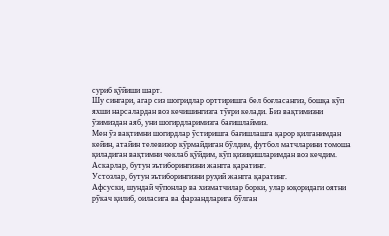суриб қўйиши шарт.
Шу сингари, агар сиз шогридлар орттиришга бел боғласангиз, бошқа кўп яхши нарсалардан воз кечишингизга тўғри келади. Биз вақтимизни ўзимиздан аяб, уни шогирдларимизга бағишлаймиз.
Мен ўз вақтимни шогирдлар ўстиришга бағишлашга қарор қилганимдан кейин, атайин телевизор кўрмайдиган бўлдим, футбол матчларини томоша қиладиган вақтимни чеклаб қўйдим, кўп қизиқишларимдан воз кечдим.
Аскарлар, бутун эътиборингизни жангга қаратинг.
Устозлар, бутун эътиборингизни руҳий жангга қаратинг.
Афсуски, шундай чўпонлар ва хизматчилар борки, улар юқоридаги оятни рўкач қилиб, оиласига ва фарзандларига бўлган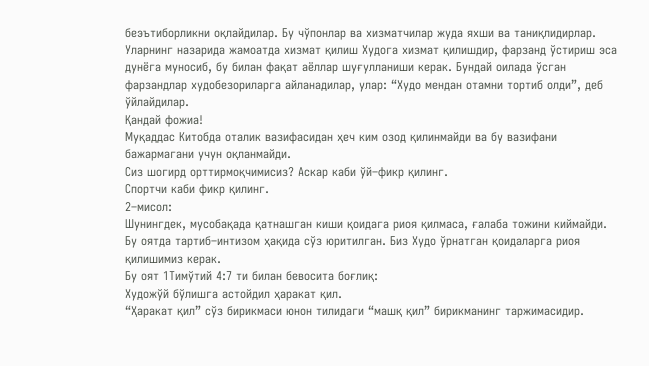беэътиборликни оқлайдилар. Бу чўпонлар ва хизматчилар жуда яхши ва таниқлидирлар.
Уларнинг назарида жамоатда хизмат қилиш Худога хизмат қилишдир, фарзанд ўстириш эса дунёга муносиб, бу билан фақат аёллар шуғулланиши керак. Бундай оилада ўсган фарзандлар худобезориларга айланадилар, улар: “Худо мендан отамни тортиб олди”, деб ўйлайдилар.
Қандай фожиа!
Муқаддас Китобда оталик вазифасидан ҳеч ким озод қилинмайди ва бу вазифани бажармагани учун оқланмайди.
Сиз шогирд орттирмоқчимисиз? Аскар каби ўй–фикр қилинг.
Спортчи каби фикр қилинг.
2–мисол:
Шунингдек, мусобақада қатнашган киши қоидагa риоя қилмаса, ғалаба тожини киймайди.
Бу оятда тартиб–интизом ҳақида сўз юритилган. Биз Худо ўрнатган қоидаларга риоя қилишимиз керак.
Бу оят 1Тимўтий 4:7 ти билан бевосита боғлиқ:
Художўй бўлишга астойдил ҳаракат қил.
“Ҳаракат қил” сўз бирикмаси юнон тилидаги “машқ қил” бирикманинг таржимасидир.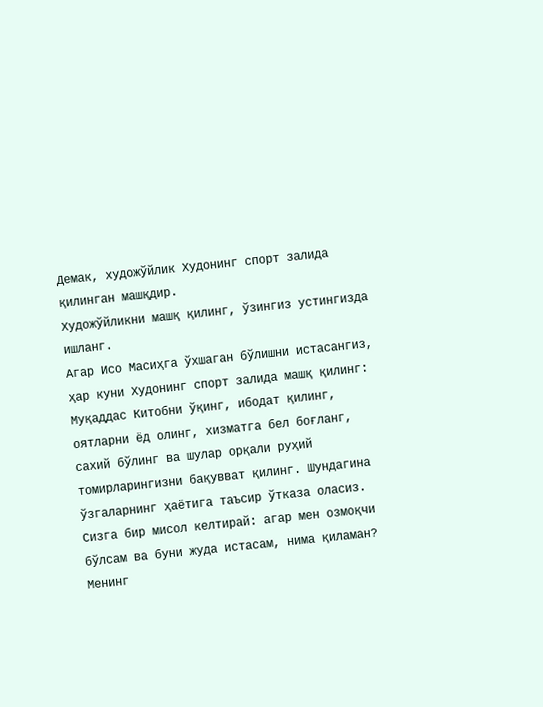Демак, художўйлик Худонинг спорт залида қилинган машқдир.
Художўйликни машқ қилинг, ўзингиз устингизда ишланг.
Агар Исо Масиҳга ўхшаган бўлишни истасангиз, ҳар куни Худонинг спорт залида машқ қилинг: Муқаддас Китобни ўқинг, ибодат қилинг, оятларни ёд олинг, хизматга бел боғланг, сахий бўлинг ва шулар орқали руҳий томирларингизни бақувват қилинг. Шундагина ўзгаларнинг ҳаётига таъсир ўтказа оласиз.
Сизга бир мисол келтирай: агар мен озмоқчи бўлсам ва буни жуда истасам, нима қиламан?
Менинг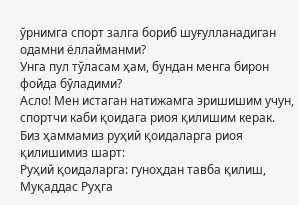ўрнимга спорт залга бориб шуғулланадиган одамни ёллайманми?
Унга пул тўласам ҳам, бундан менга бирон фойда бўладими?
Асло! Мен истаган натижамга эришишим учун, спортчи каби қоидага риоя қилишим керак.
Биз ҳаммамиз руҳий қоидаларга риоя қилишимиз шарт:
Руҳий қоидаларга: гуноҳдан тавба қилиш,
Муқаддас Руҳга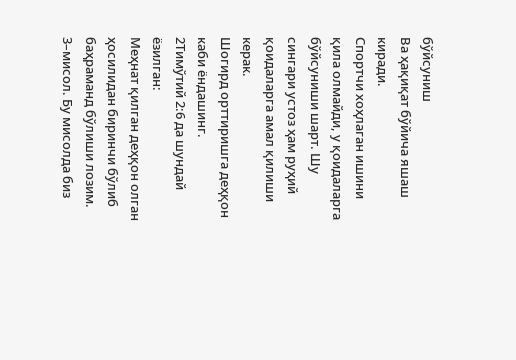бўйсуниш
Ва ҳақиқат бўйича яшаш киради.
Спортчи хоҳлаган ишини қила олмайди, у қоидаларга бўйсуниши шарт. Шу сингари устоз ҳам руҳий қоидаларга амал қилиши керак.
Шогирд орттиришга деҳқон каби ёндашинг.
2Тимўтий 2:6 да шундай ёзилган:
Меҳнат қилган деҳқон олган ҳосилидан биринчи бўлиб баҳраманд бўлиши лозим.
3–мисол. Бу мисолда биз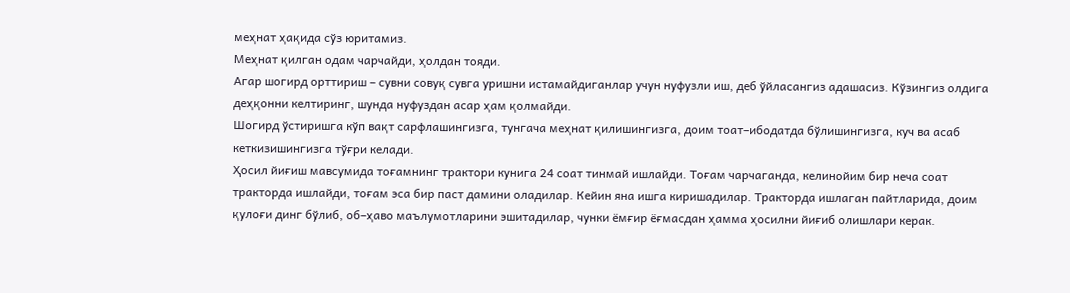меҳнат ҳақида сўз юритамиз.
Меҳнат қилган одам чарчайди, ҳолдан тояди.
Агар шогирд орттириш – сувни совуқ сувга уришни истамайдиганлар учун нуфузли иш, деб ўйласангиз адашасиз. Кўзингиз олдига деҳқонни келтиринг, шунда нуфуздан асар ҳам қолмайди.
Шогирд ўстиришга кўп вақт сарфлашингизга, тунгача меҳнат қилишингизга, доим тоат–ибодатда бўлишингизга, куч ва асаб кеткизишингизга тўғри келади.
Ҳосил йиғиш мавсумида тоғамнинг трактори кунига 24 соат тинмай ишлайди. Тоғам чарчаганда, келинойим бир неча соат тракторда ишлайди, тоғам эса бир паст дамини оладилар. Кейин яна ишга киришадилар. Тракторда ишлаган пайтларида, доим қулоғи динг бўлиб, об–ҳаво маълумотларини эшитадилар, чунки ёмғир ёғмасдан ҳамма ҳосилни йиғиб олишлари керак.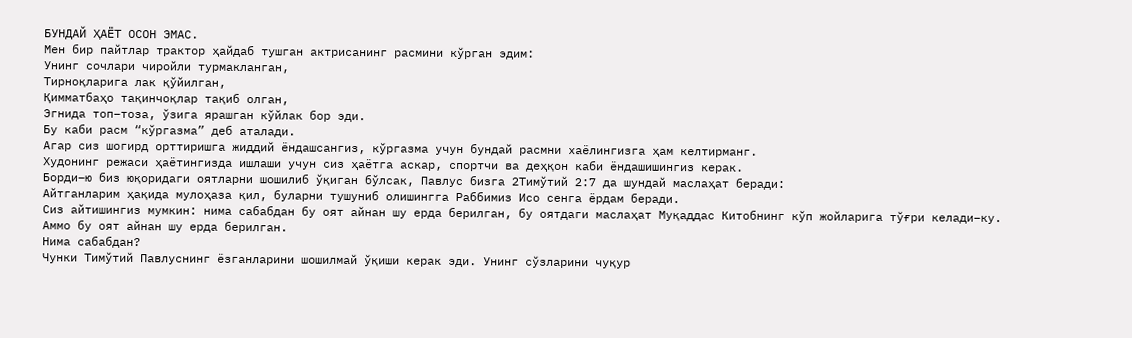БУНДАЙ ҲАЁТ ОСОН ЭМАС.
Мен бир пайтлар трактор ҳайдаб тушган актрисанинг расмини кўрган эдим:
Унинг сочлари чиройли турмакланган,
Тирноқларига лак қўйилган,
Қимматбаҳо тақинчоқлар тақиб олган,
Эгнида топ–тоза, ўзига ярашган кўйлак бор эди.
Бу каби расм “кўргазма” деб аталади.
Агар сиз шогирд орттиришга жиддий ёндашсангиз, кўргазма учун бундай расмни хаёлингизга ҳам келтирманг.
Худонинг режаси ҳаётингизда ишлаши учун сиз ҳаётга аскар, спортчи ва деҳқон каби ёндашишингиз керак.
Борди–ю биз юқоридаги оятларни шошилиб ўқиган бўлсак, Павлус бизга 2Тимўтий 2:7 да шундай маслаҳат беради:
Айтганларим ҳақида мулоҳаза қил, буларни тушуниб олишингга Раббимиз Исо сенга ёрдам беради.
Сиз айтишингиз мумкин: нима сабабдан бу оят айнан шу ерда берилган, бу оятдаги маслаҳат Муқаддас Китобнинг кўп жойларига тўғри келади–ку.
Аммо бу оят айнан шу ерда берилган.
Нима сабабдан?
Чунки Тимўтий Павлуснинг ёзганларини шошилмай ўқиши керак эди. Унинг сўзларини чуқур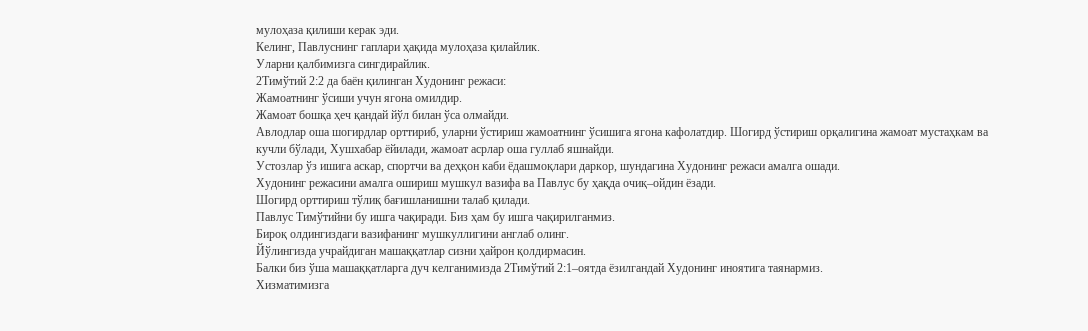мулоҳаза қилиши керак эди.
Келинг, Павлуснинг гаплари ҳақида мулоҳаза қилайлик.
Уларни қалбимизга сингдирайлик.
2Тимўтий 2:2 да баён қилинган Худонинг режаси:
Жамоатнинг ўсиши учун ягона омилдир.
Жамоат бошқа ҳеч қандай йўл билан ўса олмайди.
Авлодлар оша шогирдлар орттириб, уларни ўстириш жамоатнинг ўсишига ягона кафолатдир. Шогирд ўстириш орқалигина жамоат мустаҳкам ва кучли бўлади, Хушхабар ёйилади, жамоат асрлар оша гуллаб яшнайди.
Устозлар ўз ишига аскар, спортчи ва деҳқон каби ёдашмоқлари даркор, шундагина Худонинг режаси амалга ошади.
Худонинг режасини амалга ошириш мушкул вазифа ва Павлус бу ҳақда очиқ–ойдин ёзади.
Шогирд орттириш тўлиқ бағишланишни талаб қилади.
Павлус Тимўтийни бу ишга чақиради. Биз ҳам бу ишга чақирилганмиз.
Бироқ олдингиздаги вазифанинг мушкуллигини англаб олинг.
Йўлингизда учрайдиган машаққатлар сизни ҳайрон қолдирмасин.
Балки биз ўша машаққатларга дуч келганимизда 2Тимўтий 2:1–оятда ёзилгандай Худонинг иноятига таянармиз.
Хизматимизга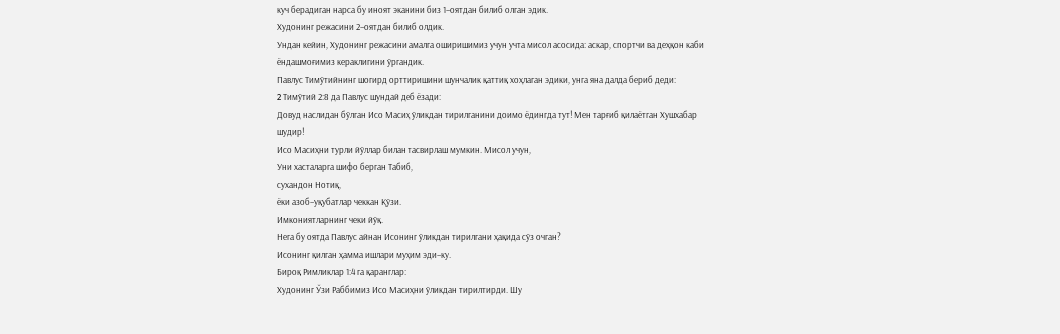куч берадиган нарса бу иноят эканини биз 1–оятдан билиб олган эдик.
Худонинг режасини 2–оятдан билиб олдик.
Ундан кейин, Худонинг режасини амалга оширишимиз учун учта мисол асосида: аскар, спортчи ва деҳқон каби ёндашмоғимиз кераклигини ўргандик.
Павлус Тимўтийнинг шогирд орттиришини шунчалик қаттиқ хоҳлаган эдики, унга яна далда бериб деди:
2 Tимўтий 2:8 да Павлус шундай деб ёзади:
Довуд наслидан бўлган Исо Масиҳ ўликдан тирилганини доимо ёдингда тут! Мен тарғиб қилаётган Хушхабар шудир!
Исо Масиҳни турли йўллар билан тасвирлаш мумкин. Мисол учун,
Уни хасталарга шифо берган Табиб,
сухандон Нотиқ,
ёки азоб–уқубатлар чеккан Қўзи.
Имкониятларнинг чеки йўқ.
Нега бу оятда Павлус айнан Исонинг ўликдан тирилгани ҳақида сўз очган?
Исонинг қилган ҳамма ишлари муҳим эди–ку.
Бироқ Римликлар 1:4 га қаранглар:
Худонинг Ўзи Раббимиз Исо Масиҳни ўликдан тирилтирди. Шу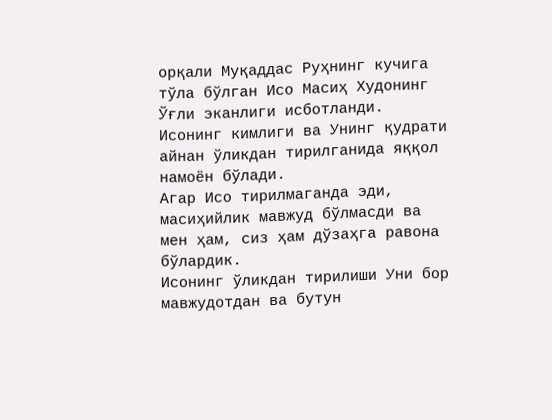орқали Муқаддас Руҳнинг кучига тўла бўлган Исо Масиҳ Худонинг Ўғли эканлиги исботланди.
Исонинг кимлиги ва Унинг қудрати айнан ўликдан тирилганида яққол намоён бўлади.
Агар Исо тирилмаганда эди, масиҳийлик мавжуд бўлмасди ва мен ҳам, сиз ҳам дўзаҳга равона бўлардик.
Исонинг ўликдан тирилиши Уни бор мавжудотдан ва бутун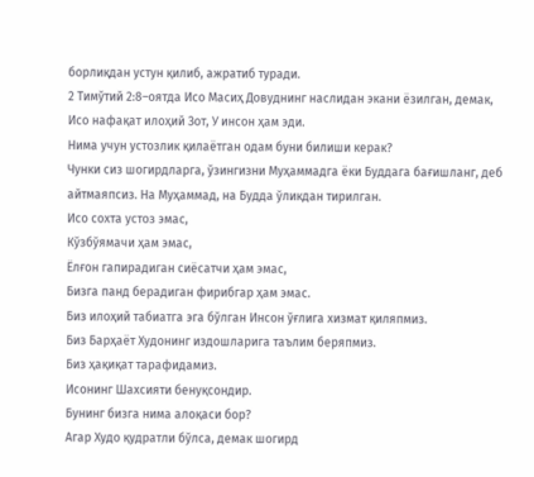борлиқдан устун қилиб, ажратиб туради.
2 Тимўтий 2:8–оятда Исо Масиҳ Довуднинг наслидан экани ёзилган, демак, Исо нафақат илоҳий Зот, У инсон ҳам эди.
Нима учун устозлик қилаётган одам буни билиши керак?
Чунки сиз шогирдларга, ўзингизни Муҳаммадга ёки Буддага бағишланг, деб айтмаяпсиз. На Муҳаммад, на Будда ўликдан тирилган.
Исо сохта устоз эмас,
Кўзбўямачи ҳам эмас,
Ёлғон гапирадиган сиёсатчи ҳам эмас,
Бизга панд берадиган фирибгар ҳам эмас.
Биз илоҳий табиатга эга бўлган Инсон ўғлига хизмат қиляпмиз.
Биз Барҳаёт Худонинг издошларига таълим беряпмиз.
Биз ҳақиқат тарафидамиз.
Исонинг Шахсияти бенуқсондир.
Бунинг бизга нима алоқаси бор?
Агар Худо қудратли бўлса, демак шогирд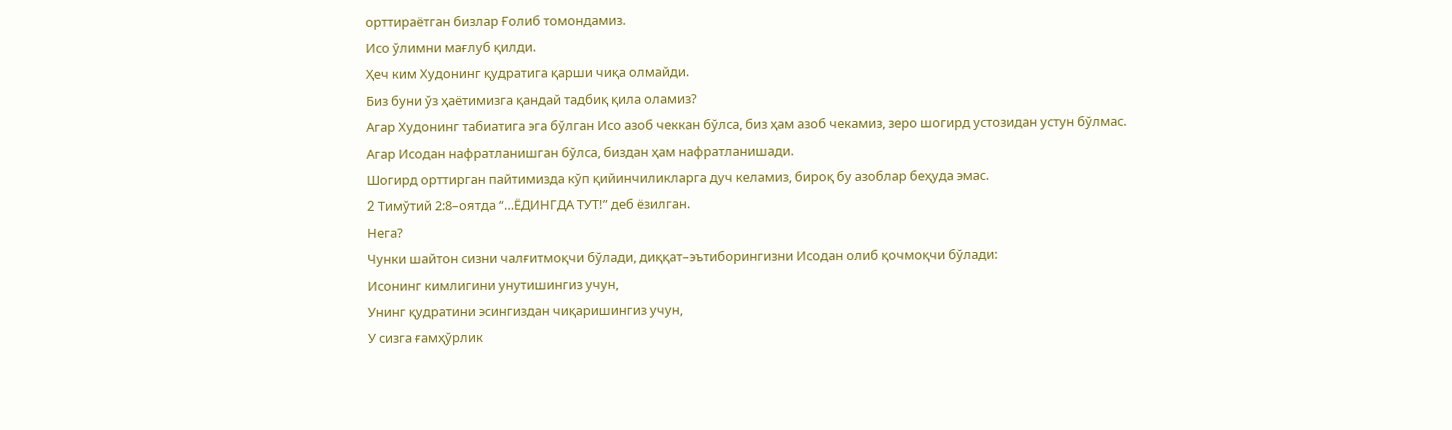орттираётган бизлар Ғолиб томондамиз.
Исо ўлимни мағлуб қилди.
Ҳеч ким Худонинг қудратига қарши чиқа олмайди.
Биз буни ўз ҳаётимизга қандай тадбиқ қила оламиз?
Агар Худонинг табиатига эга бўлган Исо азоб чеккан бўлса, биз ҳам азоб чекамиз, зеро шогирд устозидан устун бўлмас.
Агар Исодан нафратланишган бўлса, биздан ҳам нафратланишади.
Шогирд орттирган пайтимизда кўп қийинчиликларга дуч келамиз, бироқ бу азоблар беҳуда эмас.
2 Tимўтий 2:8–оятда “…ЁДИНГДА ТУТ!” деб ёзилган.
Нега?
Чунки шайтон сизни чалғитмоқчи бўлади, диққат–эътиборингизни Исодан олиб қочмоқчи бўлади:
Исонинг кимлигини унутишингиз учун,
Унинг қудратини эсингиздан чиқаришингиз учун,
У сизга ғамҳўрлик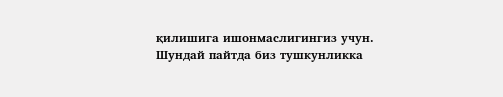қилишига ишонмаслигингиз учун.
Шундай пайтда биз тушкунликка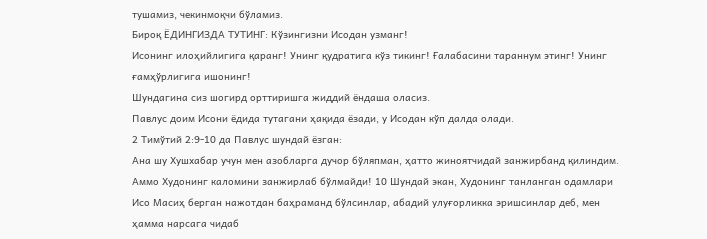тушамиз, чекинмоқчи бўламиз.
Бироқ ЁДИНГИЗДА ТУТИНГ: Кўзингизни Исодан узманг!
Исонинг илоҳийлигига қаранг! Унинг қудратига кўз тикинг! Ғалабасини тараннум этинг! Унинг ғамҳўрлигига ишонинг!
Шундагина сиз шогирд орттиришга жиддий ёндаша оласиз.
Павлус доим Исони ёдида тутагани ҳақида ёзади, у Исодан кўп далда олади.
2 Тимўтий 2:9-10 да Павлус шундай ёзган:
Ана шу Хушхабар учун мен азобларга дучор бўляпман, ҳатто жиноятчидай занжирбанд қилиндим. Аммо Худонинг каломини занжирлаб бўлмайди! 10 Шундай экан, Худонинг танланган одамлари Исо Масиҳ берган нажотдан баҳраманд бўлсинлар, абадий улуғорликка эришсинлар деб, мен ҳамма нарсага чидаб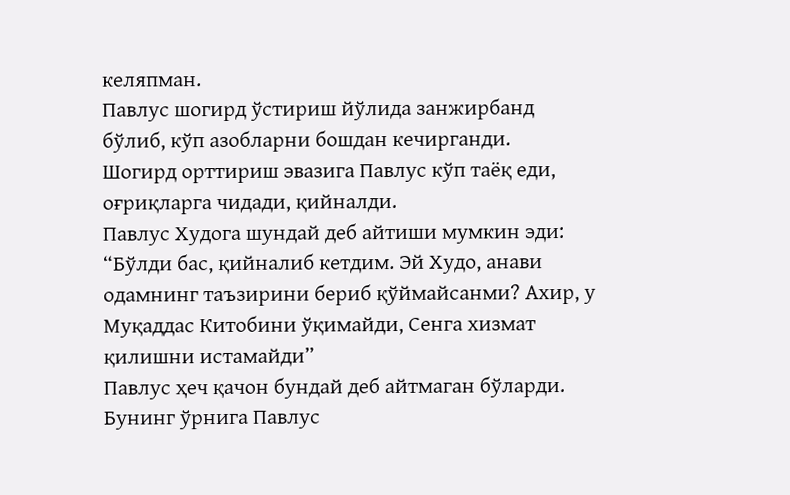келяпман.
Павлус шогирд ўстириш йўлида занжирбанд бўлиб, кўп азобларни бошдан кечирганди.
Шогирд орттириш эвазига Павлус кўп таёқ еди, оғриқларга чидади, қийналди.
Павлус Худога шундай деб айтиши мумкин эди: “Бўлди бас, қийналиб кетдим. Эй Худо, анави одамнинг таъзирини бериб қўймайсанми? Ахир, у Муқаддас Китобини ўқимайди, Сенга хизмат қилишни истамайди”
Павлус ҳеч қачон бундай деб айтмаган бўларди.
Бунинг ўрнига Павлус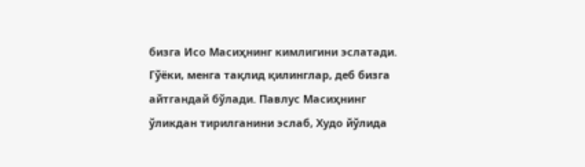бизга Исо Масиҳнинг кимлигини эслатади. Гўёки, менга тақлид қилинглар, деб бизга айтгандай бўлади. Павлус Масиҳнинг ўликдан тирилганини эслаб, Худо йўлида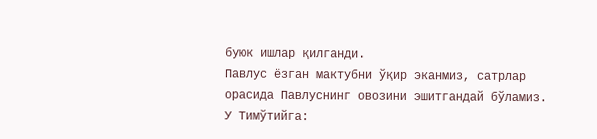буюк ишлар қилганди.
Павлус ёзган мактубни ўқир эканмиз, сатрлар орасида Павлуснинг овозини эшитгандай бўламиз. У Тимўтийга: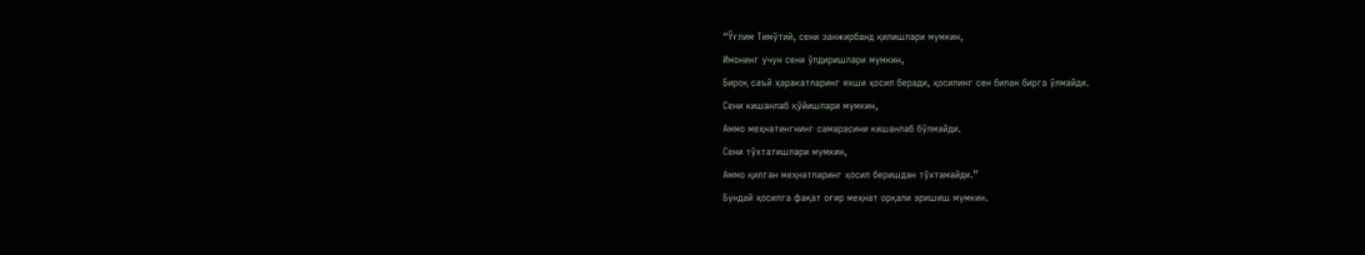“Ўғлим Тимўтий, сени занжирбанд қилишлари мумкин,
Имонинг учун сени ўлдиришлари мумкин,
Бироқ саъй ҳаракатларинг яхши ҳосил беради, ҳосилинг сен билан бирга ўлмайди.
Сени кишанлаб қўйишлари мумкин,
Аммо меҳнатингнинг самарасини кишанлаб бўлмайди.
Сени тўхтатишлари мумкин,
Аммо қилган меҳнатларинг ҳосил беришдан тўхтамайди.”
Бундай ҳосилга фақат оғир меҳнат орқали эришиш мумкин.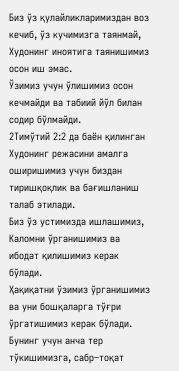Биз ўз қулайликларимиздан воз кечиб, ўз кучимизга таянмай, Худонинг иноятига таянишимиз осон иш эмас.
Ўзимиз учун ўлишимиз осон кечмайди ва табиий йўл билан содир бўлмайди.
2Тимўтий 2:2 да баён қилинган Худонинг режасини амалга оширишимиз учун биздан тиришқоқлик ва бағишланиш талаб этилади.
Биз ўз устимизда ишлашимиз, Каломни ўрганишимиз ва ибодат қилишимиз керак бўлади.
Ҳақиқатни ўзимиз ўрганишимиз ва уни бошқаларга тўғри ўргатишимиз керак бўлади.
Бунинг учун анча тер тўкишимизга, сабр–тоқат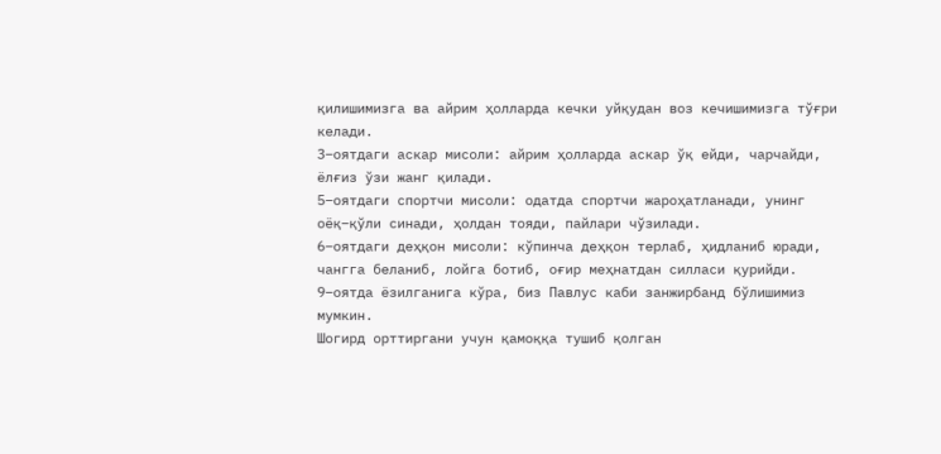қилишимизга ва айрим ҳолларда кечки уйқудан воз кечишимизга тўғри келади.
3–оятдаги аскар мисоли: айрим ҳолларда аскар ўқ ейди, чарчайди, ёлғиз ўзи жанг қилади.
5–оятдаги спортчи мисоли: одатда спортчи жароҳатланади, унинг оёқ–қўли синади, ҳолдан тояди, пайлари чўзилади.
6–оятдаги деҳқон мисоли: кўпинча деҳқон терлаб, ҳидланиб юради, чангга беланиб, лойга ботиб, оғир меҳнатдан силласи қурийди.
9–оятда ёзилганига кўра, биз Павлус каби занжирбанд бўлишимиз мумкин.
Шогирд орттиргани учун қамоққа тушиб қолган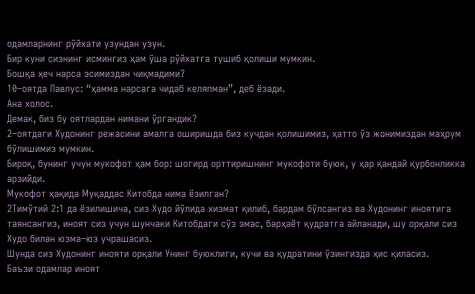одамларнинг рўйхати узундан узун.
Бир куни сизнинг исмингиз ҳам ўша рўйхатга тушиб қолиши мумкин.
Бошқа ҳеч нарса эсимиздан чиқмадими?
10–оятда Павлус: “ҳамма нарсага чидаб келяпман”, деб ёзади.
Ана холос.
Демак, биз бу оятлардан нимани ўргандик?
2–оятдаги Худонинг режасини амалга оширишда биз кучдан қолишимиз, ҳатто ўз жонимиздан маҳрум бўлишимиз мумкин.
Бироқ, бунинг учун мукофот ҳам бор: шогирд орттиришнинг мукофоти буюк, у ҳар қандай қурбонликка арзийди.
Мукофот ҳақида Муқаддас Китобда нима ёзилган?
2Тимўтий 2:1 да ёзилишича, сиз Худо йўлида хизмат қилиб, бардам бўлсангиз ва Худонинг иноятига таянсангиз, иноят сиз учун шунчаки Китобдаги сўз эмас, барҳаёт қудратга айланади, шу орқали сиз Худо билан юзма–юз учрашасиз.
Шунда сиз Худонинг инояти орқали Унинг буюклиги, кучи ва қудратини ўзингизда ҳис қиласиз.
Баъзи одамлар иноят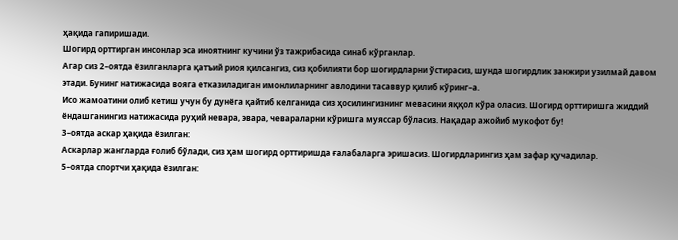ҳақида гапиришади.
Шогирд орттирган инсонлар эса иноятнинг кучини ўз тажрибасида синаб кўрганлар.
Агар сиз 2–оятда ёзилганларга қатъий риоя қилсангиз, сиз қобилияти бор шогирдларни ўстирасиз, шунда шогирдлик занжири узилмай давом этади. Бунинг натижасида вояга етказиладиган имонлиларнинг авлодини тасаввур қилиб кўринг–а.
Исо жамоатини олиб кетиш учун бу дунёга қайтиб келганида сиз ҳосилингизнинг мевасини яққол кўра оласиз. Шогирд орттиришга жиддий ёндашганингиз натижасида руҳий невара, эвара, чевараларни кўришга муяссар бўласиз. Нақадар ажойиб мукофот бу!
3–оятда аскар ҳақида ёзилган:
Аскарлар жангларда ғолиб бўлади, сиз ҳам шогирд орттиришда ғалабаларга эришасиз. Шогирдларингиз ҳам зафар қучадилар.
5–оятда спортчи ҳақида ёзилган: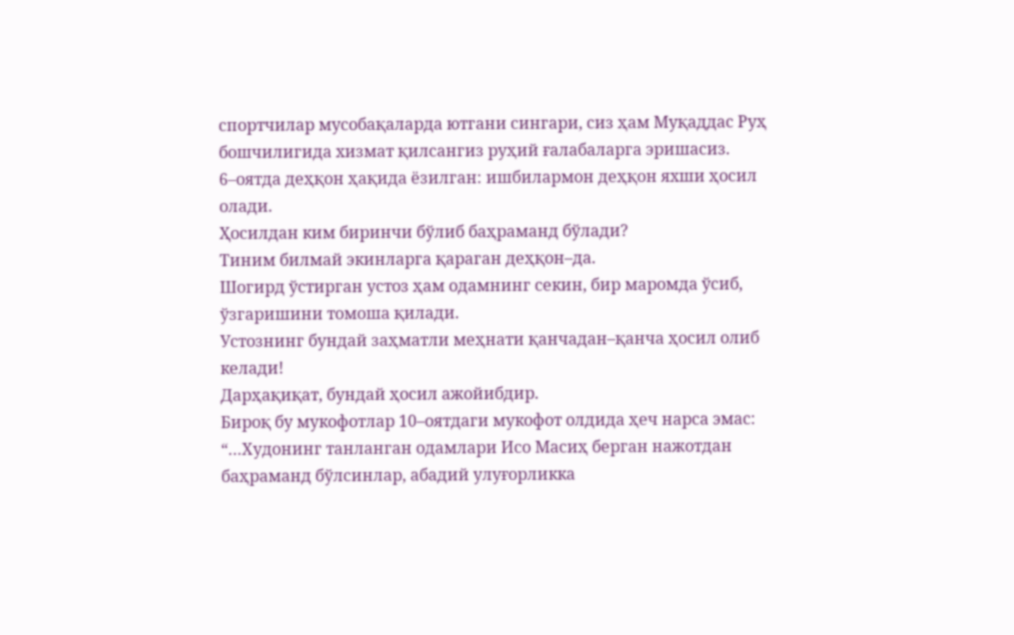спортчилар мусобақаларда ютгани сингари, сиз ҳам Муқаддас Руҳ бошчилигида хизмат қилсангиз руҳий ғалабаларга эришасиз.
6–оятда деҳқон ҳақида ёзилган: ишбилармон деҳқон яхши ҳосил олади.
Ҳосилдан ким биринчи бўлиб баҳраманд бўлади?
Тиним билмай экинларга қараган деҳқон–да.
Шогирд ўстирган устоз ҳам одамнинг секин, бир маромда ўсиб, ўзгаришини томоша қилади.
Устознинг бундай заҳматли меҳнати қанчадан–қанча ҳосил олиб келади!
Дарҳақиқат, бундай ҳосил ажойибдир.
Бироқ бу мукофотлар 10–оятдаги мукофот олдида ҳеч нарса эмас: “…Худонинг танланган одамлари Исо Масиҳ берган нажотдан баҳраманд бўлсинлар, абадий улуғорликка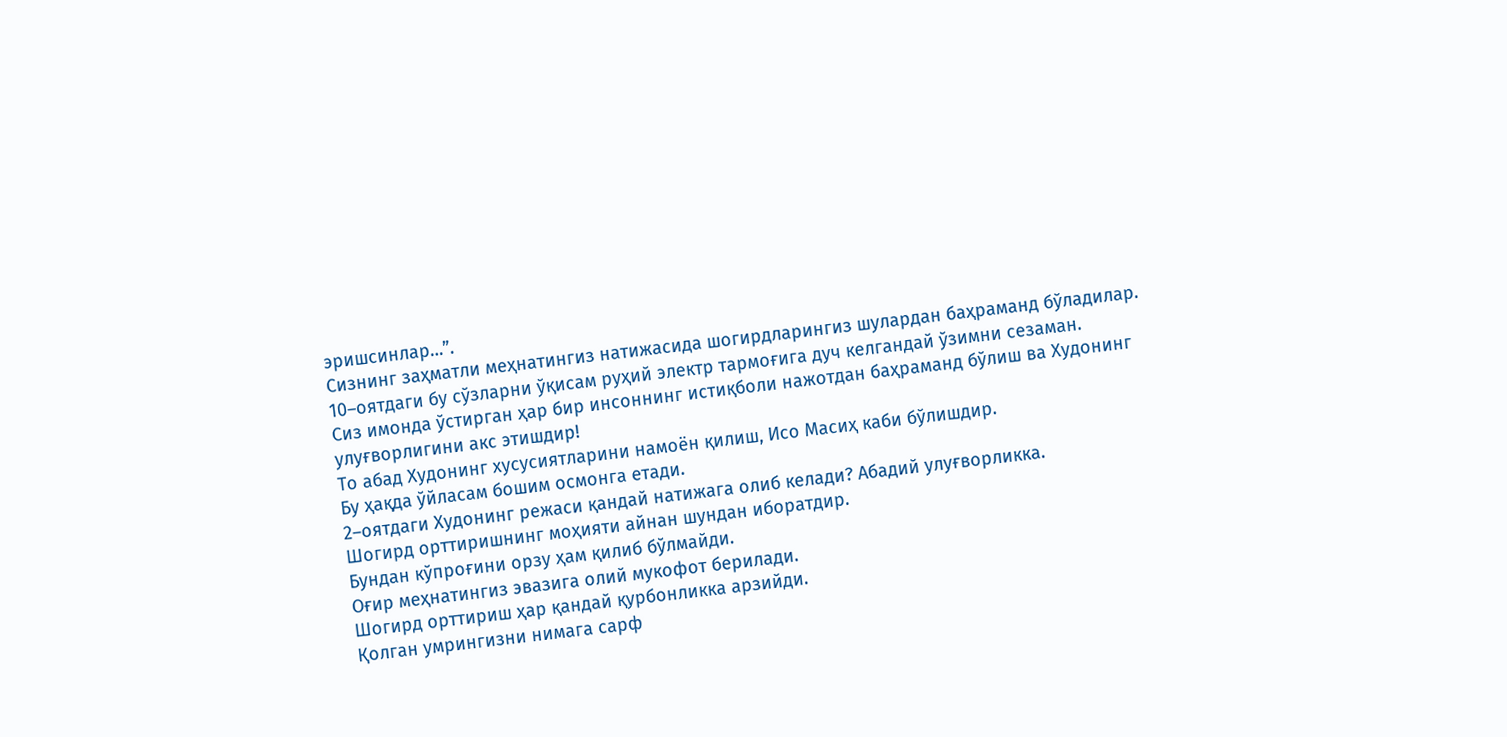эришсинлар…”.
Сизнинг заҳматли меҳнатингиз натижасида шогирдларингиз шулардан баҳраманд бўладилар.
10–оятдаги бу сўзларни ўқисам руҳий электр тармоғига дуч келгандай ўзимни сезаман.
Сиз имонда ўстирган ҳар бир инсоннинг истиқболи нажотдан баҳраманд бўлиш ва Худонинг улуғворлигини акс этишдир!
То абад Худонинг хусусиятларини намоён қилиш, Исо Масиҳ каби бўлишдир.
Бу ҳақда ўйласам бошим осмонга етади.
2–оятдаги Худонинг режаси қандай натижага олиб келади? Абадий улуғворликка.
Шогирд орттиришнинг моҳияти айнан шундан иборатдир.
Бундан кўпроғини орзу ҳам қилиб бўлмайди.
Оғир меҳнатингиз эвазига олий мукофот берилади.
Шогирд орттириш ҳар қандай қурбонликка арзийди.
Қолган умрингизни нимага сарф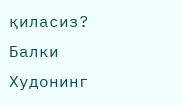қиласиз?
Балки Худонинг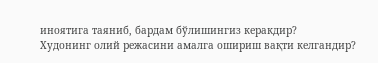иноятига таяниб, бардам бўлишингиз керакдир?
Худонинг олий режасини амалга ошириш вақти келгандир?